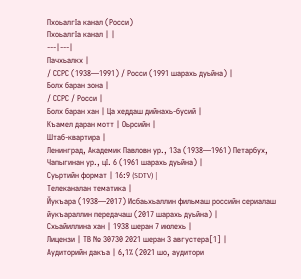ПхоьалгӀа канал (Росси)
ПхоьалгӀа канал | |
---|---|
Пачхьалкх |
/ ССРС (1938—1991) / Росси (1991 шарахь дуьйна) |
Болх баран зона |
/ ССРС / Росси |
Болх баран хан | Ца хеддаш дийнахь-бусий |
Къамел даран мотт | Оьрсийн |
Штаб-квартира |
Ленинград, Академик Павловн ур., 13а (1938—1961) Петарбух, Чапыгинан ур., цӀ. 6 (1961 шарахь дуьйна) |
Суьртийн формат | 16:9 (SDTV) |
Телеканалан тематика |
Йукъара (1938—2017) Исбаьхьаллин фильмаш российн сериалаш йукъараллин передачаш (2017 шарахь дуьйна) |
Схьайиллина хан | 1938 шеран 7 июлехь |
Лицензи | ТВ № 30730 2021 шеран 3 августера[1] |
Аудиторийн дакъа | 6,1% (2021 шо, аудитори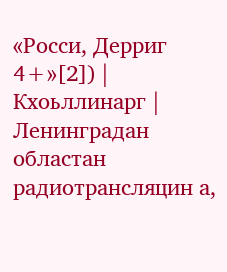«Росси, Дерриг 4+»[2]) |
Кхоьллинарг | Ленинградан областан радиотрансляцин а,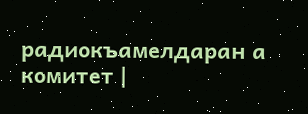радиокъамелдаран а комитет |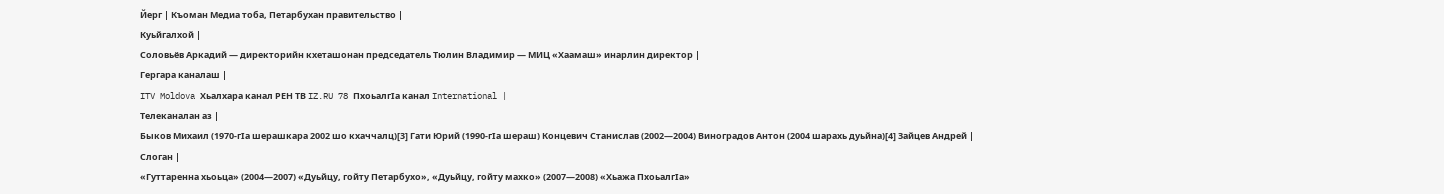Йерг | Къоман Медиа тоба, Петарбухан правительство |
Куьйгалхой |
Соловьёв Аркадий — директорийн кхеташонан председатель Тюлин Владимир — МИЦ «Хаамаш» инарлин директор |
Гергара каналаш |
ITV Moldova Хьалхара канал РЕН ТВ IZ.RU 78 ПхоьалгӀа канал International |
Телеканалан аз |
Быков Михаил (1970-гӀа шерашкара 2002 шо кхаччалц)[3] Гати Юрий (1990-гӀа шераш) Концевич Станислав (2002—2004) Виноградов Антон (2004 шарахь дуьйна)[4] Зайцев Андрей |
Слоган |
«Гуттаренна хьоьца» (2004—2007) «Дуьйцу, гойту Петарбухо», «Дуьйцу, гойту махко» (2007—2008) «Хьажа ПхоьалгӀа»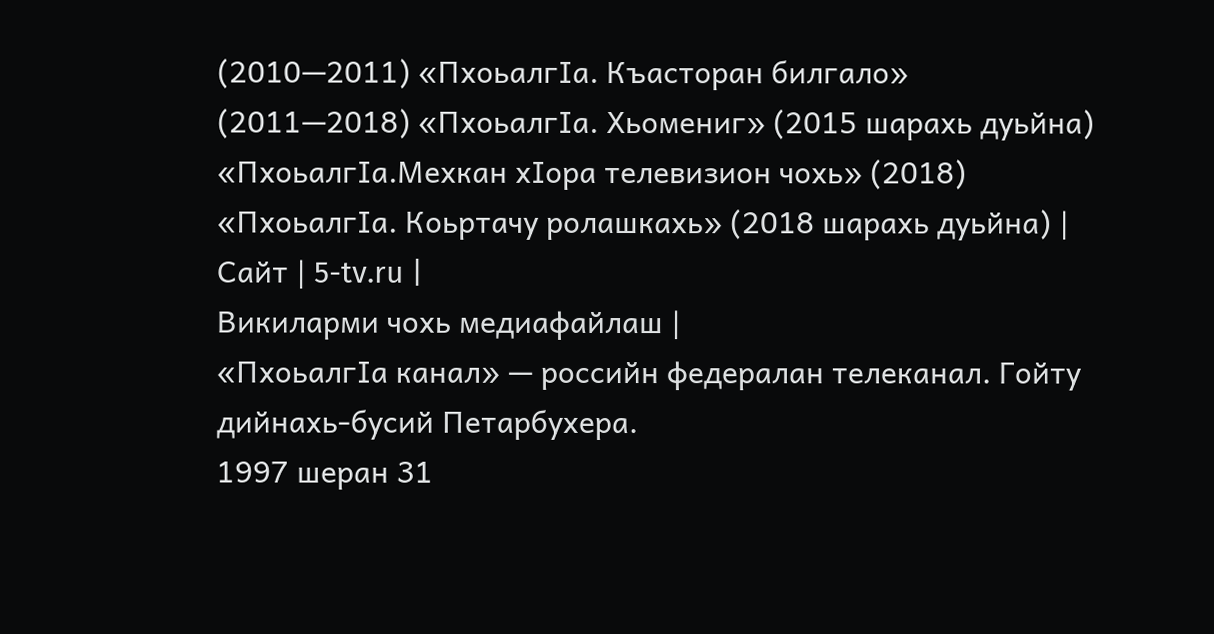(2010—2011) «ПхоьалгӀа. Къасторан билгало» (2011—2018) «ПхоьалгӀа. Хьомениг» (2015 шарахь дуьйна) «ПхоьалгӀа.Мехкан хӀора телевизион чохь» (2018) «ПхоьалгӀа. Коьртачу ролашкахь» (2018 шарахь дуьйна) |
Сайт | 5-tv.ru |
Викиларми чохь медиафайлаш |
«ПхоьалгӀа канал» — российн федералан телеканал. Гойту дийнахь-бусий Петарбухера.
1997 шеран 31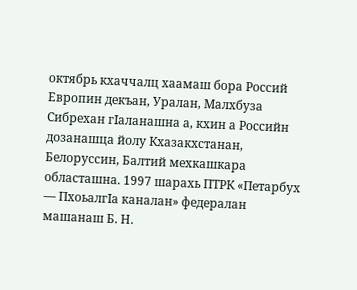октябрь кхаччалц хаамаш бора Россий Европин декъан, Уралан, Малхбуза Сибрехан гӀаланашна а, кхин а Российн дозанашца йолу Кхазакхстанан, Белоруссин, Балтий мехкашкара областашна. 1997 шарахь ПТРК «Петарбух — ПхоьалгӀа каналан» федералан машанаш Б. Н.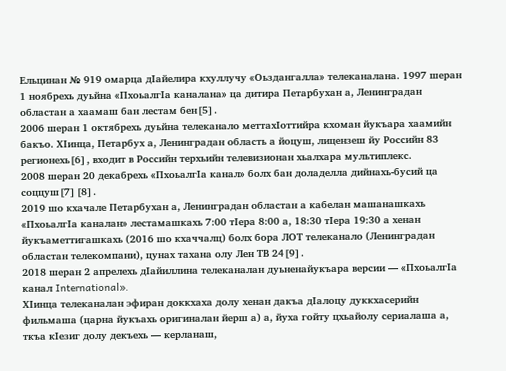Ельцинан № 919 омарца дӀайелира кхуллучу «Оьздангалла» телеканалана. 1997 шеран 1 ноябрехь дуьйна «ПхоьалгӀа каналана» ца дитира Петарбухан а, Ленинградан областан а хаамаш бан лестам бен[5].
2006 шеран 1 октябрехь дуьйна телеканало меттахӀоттийра кхоман йукъара хаамийн бакъо. ХӀинца, Петарбух а, Ленинградан область а йоцуш, лицензеш йу Российн 83 регионехь[6], входит в Российн терхьийн телевизионан хьалхара мультиплекс.
2008 шеран 20 декабрехь «ПхоьалгӀа канал» болх бан доладелла дийнахь-бусий ца соццуш[7][8].
2019 шо кхачале Петарбухан а, Ленинградан областан а кабелан машанашкахь «ПхоьалгӀа каналан» лестамашкахь 7:00 тӀера 8:00 а, 18:30 тӀера 19:30 а хенан йукъаметтигашкахь (2016 шо кхаччалц) болх бора ЛОТ телеканало (Ленинградан областан телекомпани), цунах тахана олу Лен ТВ 24[9].
2018 шеран 2 апрелехь дӀайиллина телеканалан дуьненайукъара версии — «ПхоьалгӀа канал International».
ХӀинца телеканалан эфиран доккхаха долу хенан дакъа дӀалоцу дуккхасерийн фильмаша (царна йукъахь оригиналан йерш а) а, йуха гойту цхьайолу сериалаша а, ткъа кӀезиг долу декъехь — керланаш,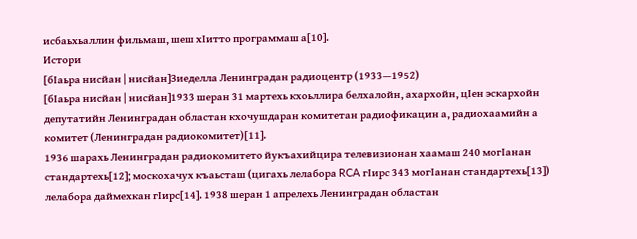исбаьхьаллин фильмаш, шеш хӀитто программаш а[10].
Истори
[бӀаьра нисйан | нисйан]Зиеделла Ленинградан радиоцентр (1933—1952)
[бӀаьра нисйан | нисйан]1933 шеран 31 мартехь кхоьллира белхалойн, ахархойн, цӀен эскархойн депутатийн Ленинградан областан кхочушдаран комитетан радиофикацин а, радиохаамийн а комитет (Ленинградан радиокомитет)[11].
1936 шарахь Ленинградан радиокомитето йукъахийцира телевизионан хаамаш 240 могӀанан стандартехь[12]; москохачух къаьсташ (цигахь лелабора RCA гӀирс 343 могӀанан стандартехь[13]) лелабора даймехкан гӀирс[14]. 1938 шеран 1 апрелехь Ленинградан областан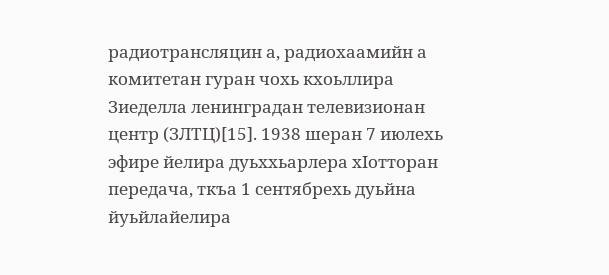радиотрансляцин а, радиохаамийн а комитетан гуран чохь кхоьллира Зиеделла ленинградан телевизионан центр (ЗЛТЦ)[15]. 1938 шеран 7 июлехь эфире йелира дуьххьарлера хӀотторан передача, ткъа 1 сентябрехь дуьйна йуьйлайелира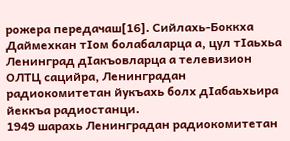рожера передачаш[16]. Сийлахь-Боккха Даймехкан тӀом болабаларца а, цул тӀаьхьа Ленинград дӀакъовларца а телевизион ОЛТЦ сацийра, Ленинградан радиокомитетан йукъахь болх дӀабаьхьира йеккъа радиостанци.
1949 шарахь Ленинградан радиокомитетан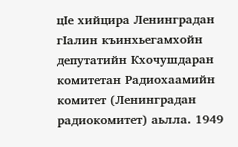цӀе хийцира Ленинградан гӀалин къинхьегамхойн депутатийн Кхочушдаран комитетан Радиохаамийн комитет (Ленинградан радиокомитет) аьлла. 1949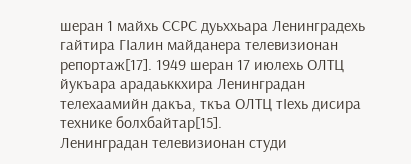шеран 1 майхь ССРС дуьххьара Ленинградехь гайтира ГӀалин майданера телевизионан репортаж[17]. 1949 шеран 17 июлехь ОЛТЦ йукъара арадаьккхира Ленинградан телехаамийн дакъа, ткъа ОЛТЦ тӀехь дисира технике болхбайтар[15].
Ленинградан телевизионан студи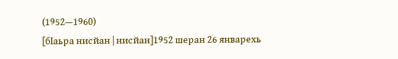(1952—1960)
[бӀаьра нисйан | нисйан]1952 шеран 26 январехь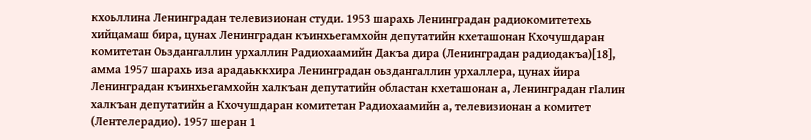кхоьллина Ленинградан телевизионан студи. 1953 шарахь Ленинградан радиокомитетехь хийцамаш бира, цунах Ленинградан къинхьегамхойн депутатийн кхеташонан Кхочушдаран комитетан Оьздангаллин урхаллин Радиохаамийн Дакъа дира (Ленинградан радиодакъа)[18], амма 1957 шарахь иза арадаьккхира Ленинградан оьздангаллин урхаллера, цунах йира Ленинградан къинхьегамхойн халкъан депутатийн областан кхеташонан а, Ленинградан гӀалин халкъан депутатийн а Кхочушдаран комитетан Радиохаамийн а, телевизионан а комитет (Лентелерадио). 1957 шеран 1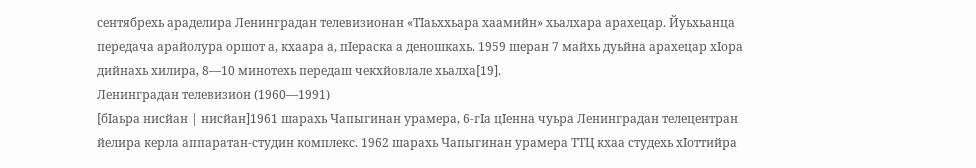сентябрехь араделира Ленинградан телевизионан «ТӀаьххьара хаамийн» хьалхара арахецар. Йуьхьанца передача арайолура оршот а, кхаара а, пӀераска а деношкахь. 1959 шеран 7 майхь дуьйна арахецар хӀора дийнахь хилира, 8—10 минотехь передаш чекхйовлале хьалха[19].
Ленинградан телевизион (1960—1991)
[бӀаьра нисйан | нисйан]1961 шарахь Чапыгинан урамера, 6-гӀа цӀенна чуьра Ленинградан телецентран йелира керла аппаратан-студин комплекс. 1962 шарахь Чапыгинан урамера ТТЦ кхаа студехь хӀоттийра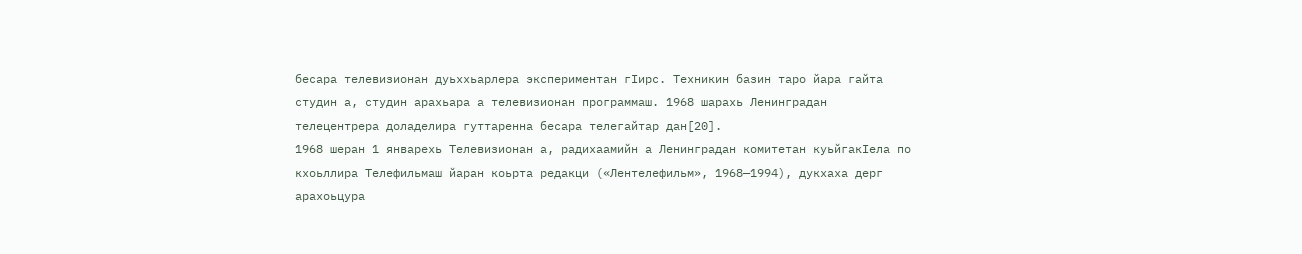бесара телевизионан дуьххьарлера экспериментан гӀирс. Техникин базин таро йара гайта студин а, студин арахьара а телевизионан программаш. 1968 шарахь Ленинградан телецентрера доладелира гуттаренна бесара телегайтар дан[20].
1968 шеран 1 январехь Телевизионан а, радихаамийн а Ленинградан комитетан куьйгакӀела по кхоьллира Телефильмаш йаран коьрта редакци («Лентелефильм», 1968—1994), дукхаха дерг арахоьцура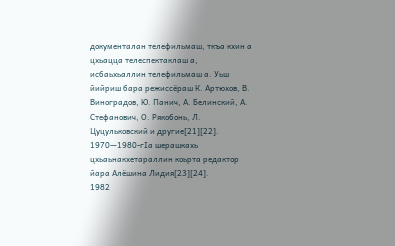документалан телефильмаш, ткъа кхин а цхьацца телеспектаклаш а, исбаьхьаллин телефильмаш а. Уьш йийриш бара режиссёраш К. Артюхов, В. Виноградов, Ю. Панич, А. Белинский, А. Стефанович, О. Рякобонь, Л. Цуцульковский и другие[21][22]. 1970—1980-гӀа шерашкахь цхьаьнакхетараллин коьрта редактор йара Алёшина Лидия[23][24].
1982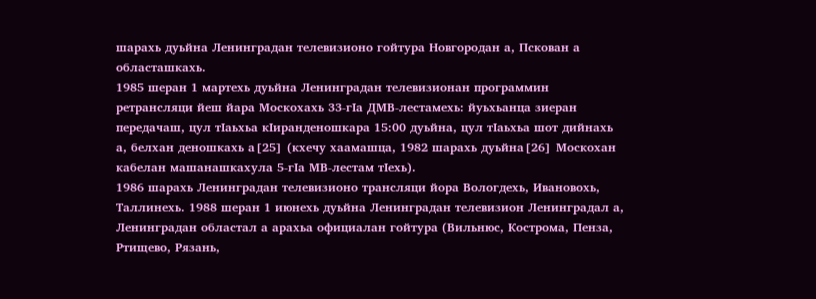шарахь дуьйна Ленинградан телевизионо гойтура Новгородан а, Пскован а областашкахь.
1985 шеран 1 мартехь дуьйна Ленинградан телевизионан программин ретрансляци йеш йара Москохахь 33-гӀа ДМВ-лестамехь: йуьхьанца зиеран передачаш, цул тӀаьхьа кӀиранденошкара 15:00 дуьйна, цул тӀаьхьа шот дийнахь а, белхан деношкахь а[25] (кхечу хаамашца, 1982 шарахь дуьйна[26] Москохан кабелан машанашкахула 5-гӀа МВ-лестам тӀехь).
1986 шарахь Ленинградан телевизионо трансляци йора Вологдехь, Ивановохь, Таллинехь. 1988 шеран 1 июнехь дуьйна Ленинградан телевизион Ленинградал а, Ленинградан областал а арахьа официалан гойтура (Вильнюс, Кострома, Пенза, Ртищево, Рязань,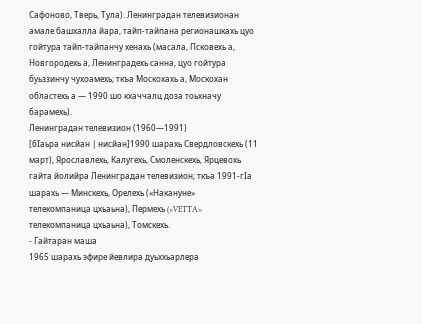Сафоново, Тверь, Тула). Ленинградан телевизионан амале башхалла йара, тайп-тайпана регионашкахь цуо гойтура тайп-тайпанчу хенахь (масала, Псковехь а, Новгородехь а, Ленинградехь санна, цуо гойтура буьззинчу чухоамехь; ткъа Москохахь а, Москохан областехь а — 1990 шо кхаччалц доза тоьхначу барамехь).
Ленинградан телевизион (1960—1991)
[бӀаьра нисйан | нисйан]1990 шарахь Свердловскехь (11 март), Ярославлехь, Калугехь, Смоленскехь, Ярцевохь гайта йолийра Ленинградан телевизион; ткъа 1991-гӀа шарахь — Минскехь, Орелехь («Накануне» телекомпаница цхьаьна), Пермехь («VETTA» телекомпаница цхьаьна), Томскехь.
- Гайтаран маша
1965 шарахь эфире йевлира дуьххьарлера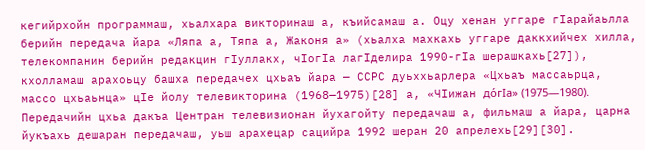кегийрхойн программаш, хьалхара викторинаш а, къийсамаш а. Оцу хенан уггаре гӀарайаьлла берийн передача йара «Ляпа а, Тяпа а, Жаконя а» (хьалха махкахь уггаре даккхийчех хилла, телекомпанин берийн редакцин гӀуллакх, чӀогӀа лагӀделира 1990-гӀа шерашкахь[27]), кхолламаш арахоьцу башха передачех цхьаъ йара — ССРС дуьххьарлера «Цхьаъ массаьрца, массо цхьаьнца» цӀе йолу телевикторина (1968—1975)[28] а, «ЧӀижан до́гӀа» (1975—1980). Передачийн цхьа дакъа Центран телевизионан йухагойту передачаш а, фильмаш а йара, царна йукъахь дешаран передачаш, уьш арахецар сацийра 1992 шеран 20 апрелехь[29][30].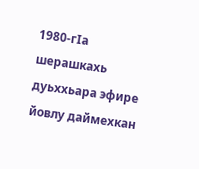1980-гӀа шерашкахь дуьххьара эфире йовлу даймехкан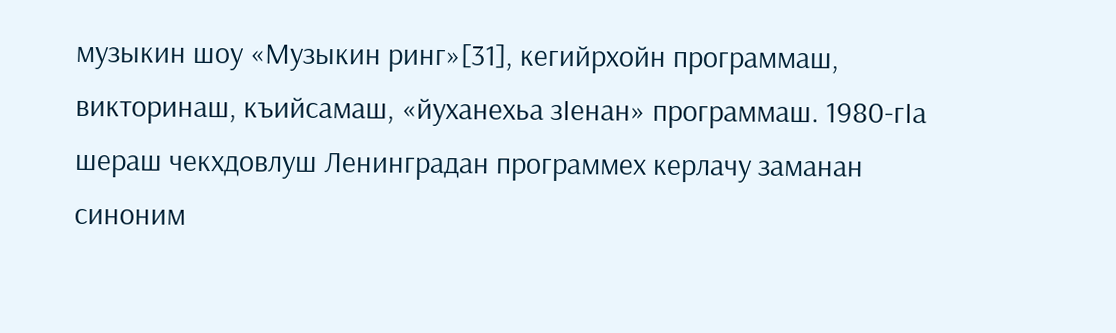музыкин шоу «Музыкин ринг»[31], кегийрхойн программаш, викторинаш, къийсамаш, «йуханехьа зӀенан» программаш. 1980-гӀа шераш чекхдовлуш Ленинградан программех керлачу заманан синоним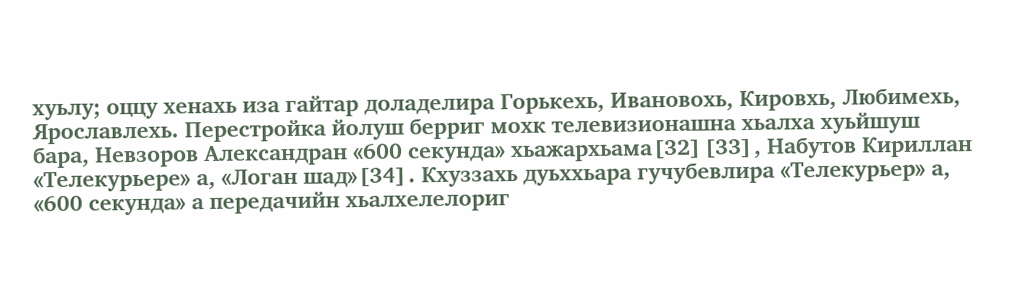хуьлу; оццу хенахь иза гайтар доладелира Горькехь, Ивановохь, Кировхь, Любимехь, Ярославлехь. Перестройка йолуш берриг мохк телевизионашна хьалха хуьйшуш бара, Невзоров Александран «600 секунда» хьажархьама[32][33], Набутов Кириллан «Телекурьере» а, «Логан шад»[34]. Кхуззахь дуьххьара гучубевлира «Телекурьер» а, «600 секунда» а передачийн хьалхелелориг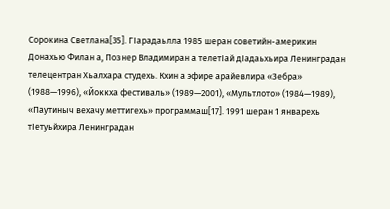Сорокина Светлана[35]. ГӀарадаьлла 1985 шеран советийн-америкин Донахью Филан а, Познер Владимиран а телетӀай дӀадаьхьира Ленинградан телецентран Хьалхара студехь. Кхин а эфире арайевлира «Зебра» (1988—1996), «Йоккха фестиваль» (1989—2001), «Мультлото» (1984—1989), «Паутиныч вехачу меттигехь» программаш[17]. 1991 шеран 1 январехь тӀетуьйхира Ленинградан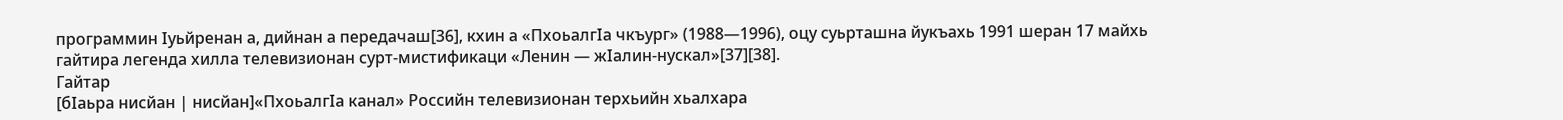программин Ӏуьйренан а, дийнан а передачаш[36], кхин а «ПхоьалгӀа чкъург» (1988—1996), оцу суьрташна йукъахь 1991 шеран 17 майхь гайтира легенда хилла телевизионан сурт-мистификаци «Ленин — жӀалин-нускал»[37][38].
Гайтар
[бӀаьра нисйан | нисйан]«ПхоьалгӀа канал» Российн телевизионан терхьийн хьалхара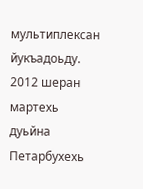мультиплексан йукъадоьду.
2012 шеран мартехь дуьйна Петарбухехь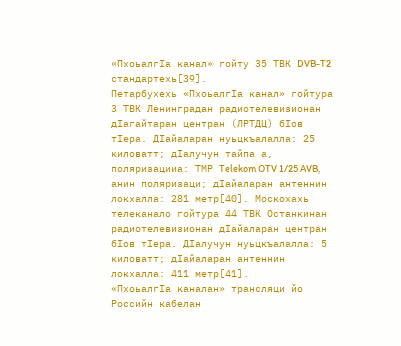«ПхоьалгӀа канал» гойту 35 ТВК DVB-T2 стандартехь[39].
Петарбухехь «ПхоьалгӀа канал» гойтура 3 ТВК Ленинградан радиотелевизионан дӀагайтаран центран (ЛРТДЦ) бӀов тӀера. ДӀайаларан нуьцкъалалла: 25 киловатт; дӀалучун тайпа а, поляризацииа: ТМР Telekom OTV 1/25 AVB, анин поляризаци; дӀайаларан антеннин локхалла: 281 метр[40]. Москохахь телеканало гойтура 44 ТВК Останкинан радиотелевизионан дӀайаларан центран бӀов тӀера. ДӀалучун нуьцкъалалла: 5 киловатт; дӀайаларан антеннин локхалла: 411 метр[41].
«ПхоьалгӀа каналан» трансляци йо Российн кабелан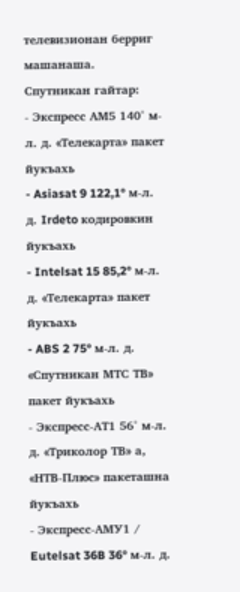телевизионан берриг машанаша.
Спутникан гайтар:
- Экспресс АМ5 140° м-л. д. «Телекарта» пакет йукъахь
- Asiasat 9 122,1° м-л. д. Irdeto кодировкин йукъахь
- Intelsat 15 85,2° м-л. д. «Телекарта» пакет йукъахь
- ABS 2 75° м-л. д. «Спутникан МТС ТВ» пакет йукъахь
- Экспресс-АТ1 56° м-л. д. «Триколор ТВ» а, «НТВ-Плюс» пакеташна йукъахь
- Экспресс-АМУ1 / Eutelsat 36B 36° м-л. д.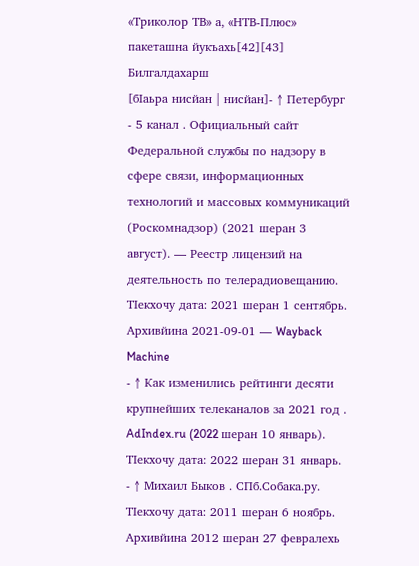«Триколор ТВ» а, «НТВ-Плюс» пакеташна йукъахь[42][43]
Билгалдахарш
[бӀаьра нисйан | нисйан]- ↑ Петербург - 5 канал . Официальный сайт Федеральной службы по надзору в сфере связи, информационных технологий и массовых коммуникаций (Роскомнадзор) (2021 шеран 3 август). — Реестр лицензий на деятельность по телерадиовещанию. ТӀекхочу дата: 2021 шеран 1 сентябрь. Архивйина 2021-09-01 — Wayback Machine
- ↑ Как изменились рейтинги десяти крупнейших телеканалов за 2021 год . AdIndex.ru (2022 шеран 10 январь). ТӀекхочу дата: 2022 шеран 31 январь.
- ↑ Михаил Быков . СПб.Собака.ру. ТӀекхочу дата: 2011 шеран 6 ноябрь. Архивйина 2012 шеран 27 февралехь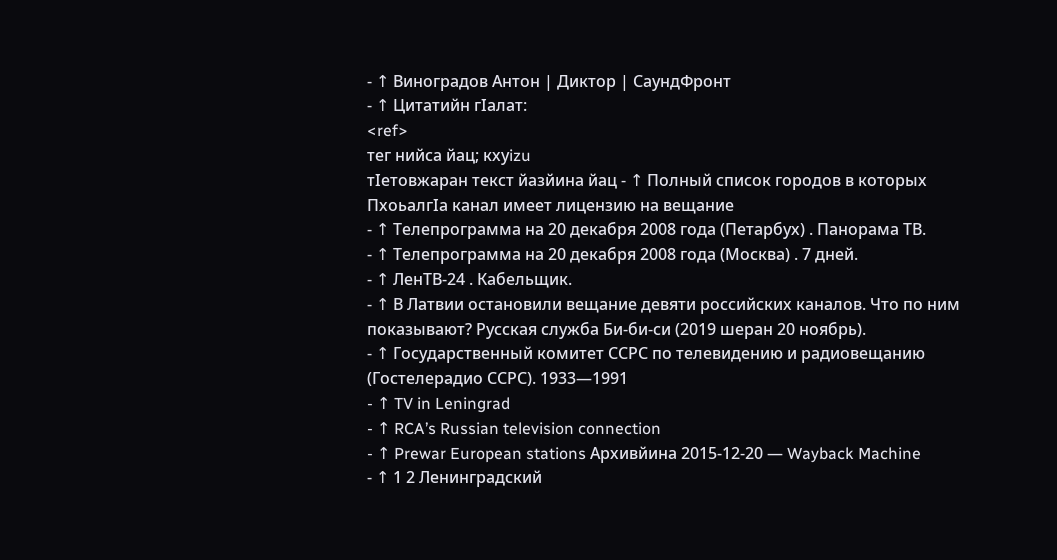- ↑ Виноградов Антон | Диктор | СаундФронт
- ↑ Цитатийн гӀалат:
<ref>
тег нийса йац; кхуizu
тIетовжаран текст йазйина йац - ↑ Полный список городов в которых ПхоьалгӀа канал имеет лицензию на вещание
- ↑ Телепрограмма на 20 декабря 2008 года (Петарбух) . Панорама ТВ.
- ↑ Телепрограмма на 20 декабря 2008 года (Москва) . 7 дней.
- ↑ ЛенТВ-24 . Кабельщик.
- ↑ В Латвии остановили вещание девяти российских каналов. Что по ним показывают? Русская служба Би-би-си (2019 шеран 20 ноябрь).
- ↑ Государственный комитет ССРС по телевидению и радиовещанию (Гостелерадио ССРС). 1933—1991
- ↑ TV in Leningrad
- ↑ RCA’s Russian television connection
- ↑ Prewar European stations Архивйина 2015-12-20 — Wayback Machine
- ↑ 1 2 Ленинградский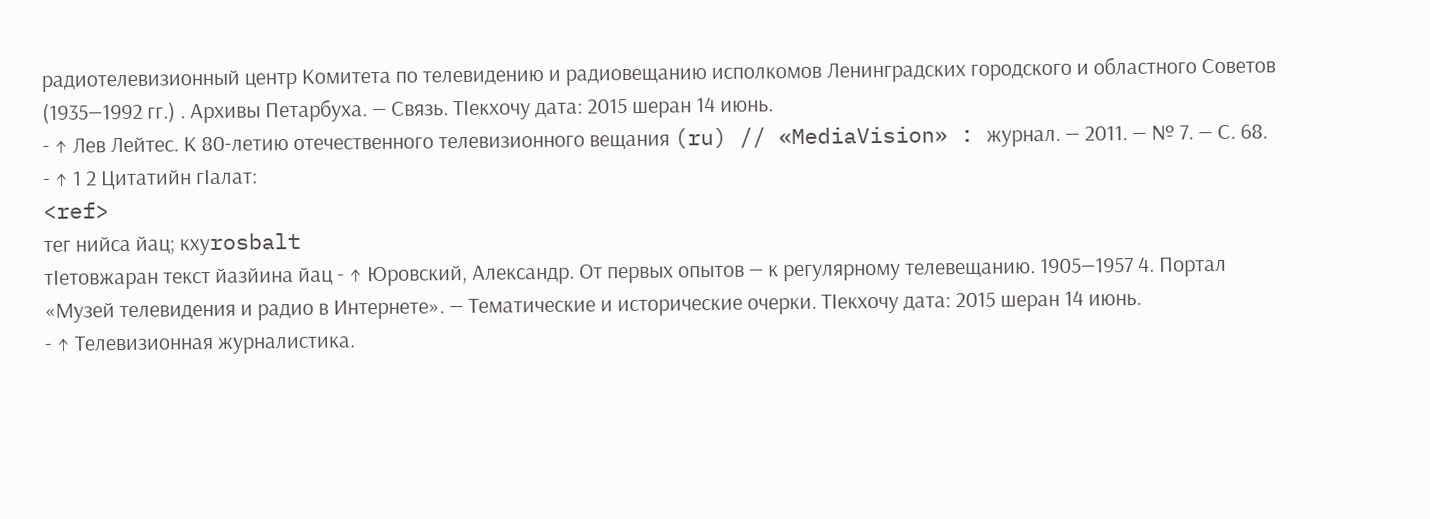радиотелевизионный центр Комитета по телевидению и радиовещанию исполкомов Ленинградских городского и областного Советов (1935—1992 гг.) . Архивы Петарбуха. — Связь. ТӀекхочу дата: 2015 шеран 14 июнь.
- ↑ Лев Лейтес. К 80-летию отечественного телевизионного вещания (ru) // «MediaVision» : журнал. — 2011. — № 7. — С. 68.
- ↑ 1 2 Цитатийн гӀалат:
<ref>
тег нийса йац; кхуrosbalt
тIетовжаран текст йазйина йац - ↑ Юровский, Александр. От первых опытов — к регулярному телевещанию. 1905—1957 4. Портал «Музей телевидения и радио в Интернете». — Тематические и исторические очерки. ТӀекхочу дата: 2015 шеран 14 июнь.
- ↑ Телевизионная журналистика.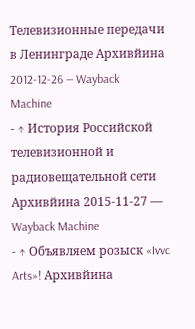Телевизионные передачи в Ленинграде Архивйина 2012-12-26 — Wayback Machine
- ↑ История Российской телевизионной и радиовещательной сети Архивйина 2015-11-27 — Wayback Machine
- ↑ Объявляем розыск «Ivvc Arts»! Архивйина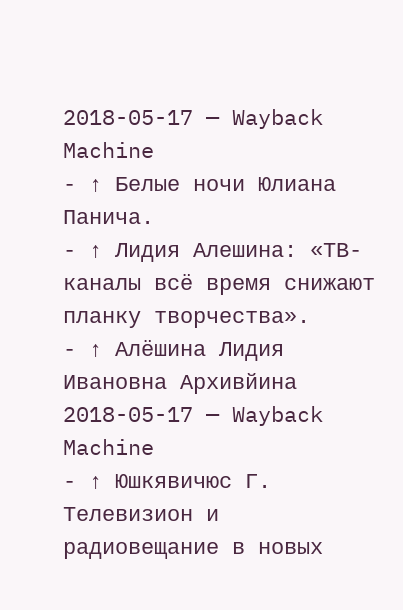2018-05-17 — Wayback Machine
- ↑ Белые ночи Юлиана Панича.
- ↑ Лидия Алешина: «ТВ-каналы всё время снижают планку творчества».
- ↑ Алёшина Лидия Ивановна Архивйина 2018-05-17 — Wayback Machine
- ↑ Юшкявичюс Г. Телевизион и радиовещание в новых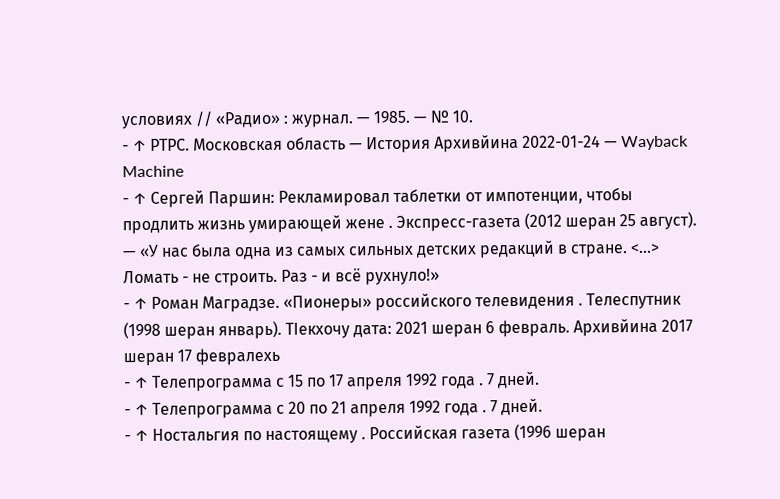условиях // «Радио» : журнал. — 1985. — № 10.
- ↑ РТРС. Московская область — История Архивйина 2022-01-24 — Wayback Machine
- ↑ Сергей Паршин: Рекламировал таблетки от импотенции, чтобы продлить жизнь умирающей жене . Экспресс-газета (2012 шеран 25 август). — «У нас была одна из самых сильных детских редакций в стране. <...> Ломать - не строить. Раз - и всё рухнуло!»
- ↑ Роман Маградзе. «Пионеры» российского телевидения . Телеспутник (1998 шеран январь). ТӀекхочу дата: 2021 шеран 6 февраль. Архивйина 2017 шеран 17 февралехь
- ↑ Телепрограмма с 15 по 17 апреля 1992 года . 7 дней.
- ↑ Телепрограмма с 20 по 21 апреля 1992 года . 7 дней.
- ↑ Ностальгия по настоящему . Российская газета (1996 шеран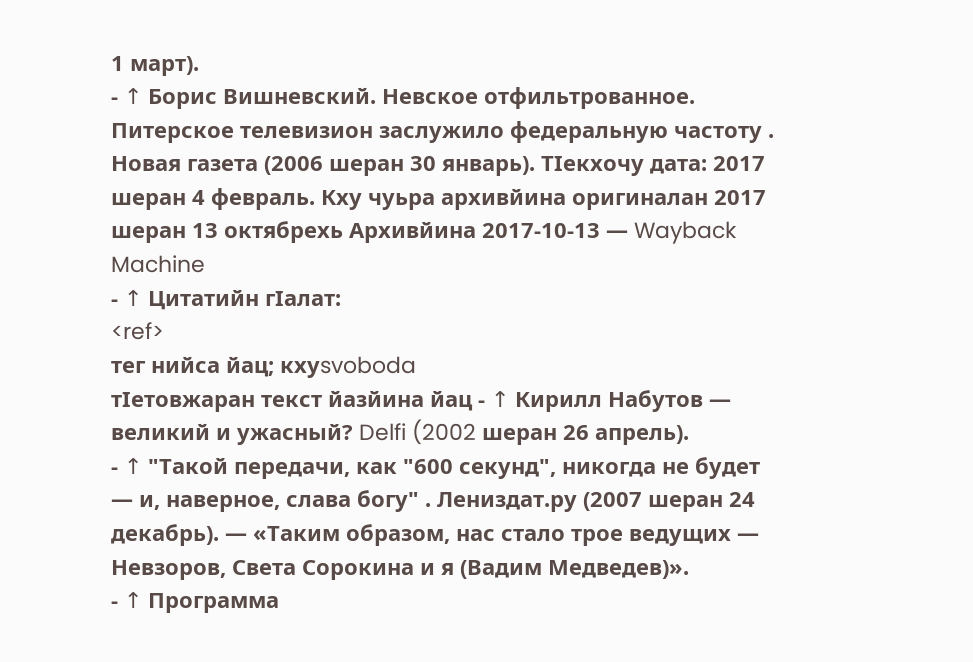1 март).
- ↑ Борис Вишневский. Невское отфильтрованное. Питерское телевизион заслужило федеральную частоту . Новая газета (2006 шеран 30 январь). ТӀекхочу дата: 2017 шеран 4 февраль. Кху чуьра архивйина оригиналан 2017 шеран 13 октябрехь Архивйина 2017-10-13 — Wayback Machine
- ↑ Цитатийн гӀалат:
<ref>
тег нийса йац; кхуsvoboda
тIетовжаран текст йазйина йац - ↑ Кирилл Набутов — великий и ужасный? Delfi (2002 шеран 26 апрель).
- ↑ "Такой передачи, как "600 секунд", никогда не будет — и, наверное, слава богу" . Лениздат.ру (2007 шеран 24 декабрь). — «Таким образом, нас стало трое ведущих — Невзоров, Света Сорокина и я (Вадим Медведев)».
- ↑ Программа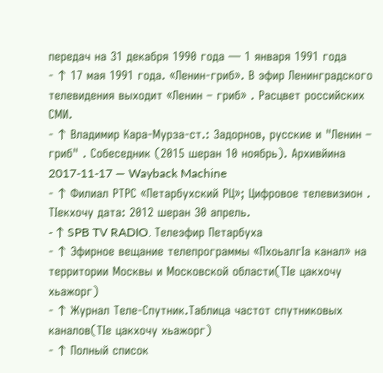передач на 31 декабря 1990 года — 1 января 1991 года
- ↑ 17 мая 1991 года. «Ленин-гриб». В эфир Ленинградского телевидения выходит «Ленин – гриб» . Расцвет российских СМИ.
- ↑ Владимир Кара-Мурза-ст.: Задорнов, русские и "Ленин – гриб" . Собеседник (2015 шеран 10 ноябрь). Архивйина 2017-11-17 — Wayback Machine
- ↑ Филиал РТРС «Петарбухский РЦ»; Цифровое телевизион . ТӀекхочу дата: 2012 шеран 30 апрель.
- ↑ SPB TV RADIO. Телеэфир Петарбуха
- ↑ Эфирное вещание телепрограммы «ПхоьалгӀа канал» на территории Москвы и Московской области(ТӀе цакхочу хьажорг)
- ↑ Журнал Теле-Спутник.Таблица частот спутниковых каналов(ТӀе цакхочу хьажорг)
- ↑ Полный список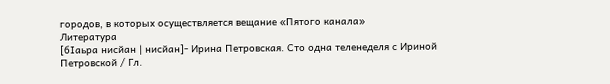городов, в которых осуществляется вещание «Пятого канала»
Литература
[бӀаьра нисйан | нисйан]- Ирина Петровская. Сто одна теленеделя с Ириной Петровской / Гл.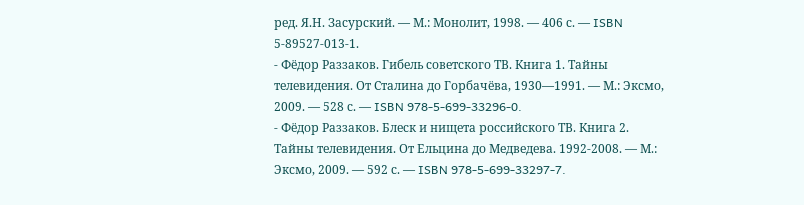ред. Я.Н. Засурский. — М.: Монолит, 1998. — 406 с. — ISBN 5-89527-013-1.
- Фёдор Раззаков. Гибель советского ТВ. Книга 1. Тайны телевидения. От Сталина до Горбачёва, 1930—1991. — М.: Эксмо, 2009. — 528 с. — ISBN 978-5-699-33296-0.
- Фёдор Раззаков. Блеск и нищета российского ТВ. Книга 2. Тайны телевидения. От Ельцина до Медведева. 1992-2008. — М.: Эксмо, 2009. — 592 с. — ISBN 978-5-699-33297-7.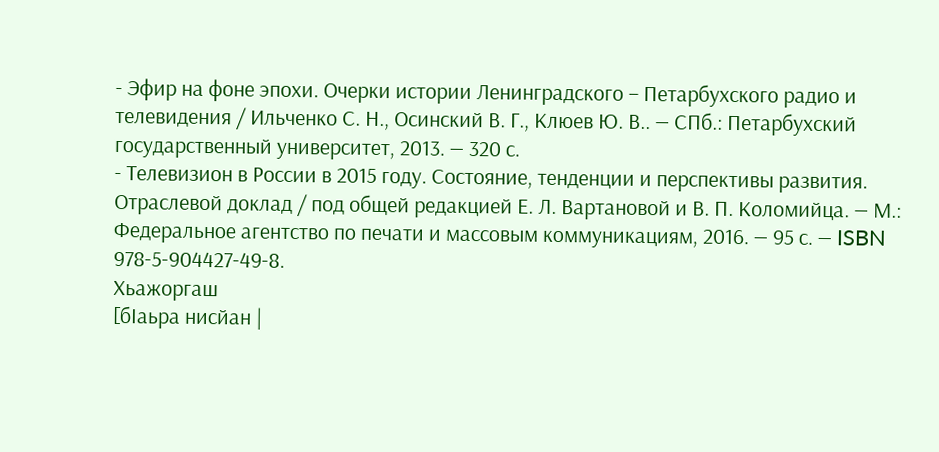- Эфир на фоне эпохи. Очерки истории Ленинградского – Петарбухского радио и телевидения / Ильченко С. Н., Осинский В. Г., Клюев Ю. В.. — СПб.: Петарбухский государственный университет, 2013. — 320 с.
- Телевизион в России в 2015 году. Состояние, тенденции и перспективы развития. Отраслевой доклад / под общей редакцией Е. Л. Вартановой и В. П. Коломийца. — М.: Федеральное агентство по печати и массовым коммуникациям, 2016. — 95 с. — ISBN 978-5-904427-49-8.
Хьажоргаш
[бӀаьра нисйан |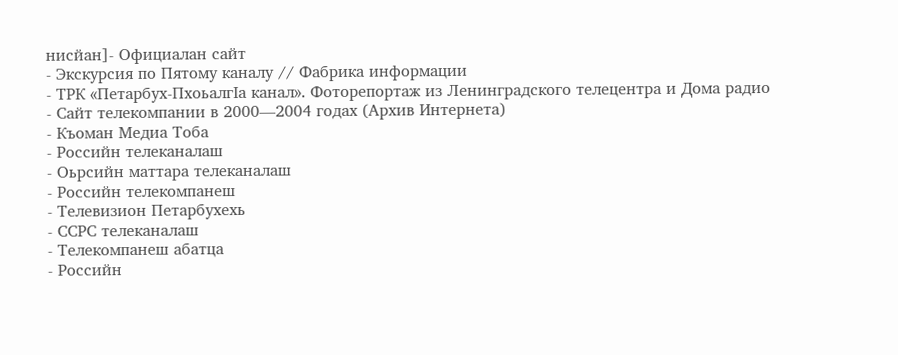нисйан]- Официалан сайт
- Экскурсия по Пятому каналу // Фабрика информации
- ТРК «Петарбух-ПхоьалгӀа канал». Фоторепортаж из Ленинградского телецентра и Дома радио
- Сайт телекомпании в 2000—2004 годах (Архив Интернета)
- Къоман Медиа Тоба
- Российн телеканалаш
- Оьрсийн маттара телеканалаш
- Российн телекомпанеш
- Телевизион Петарбухехь
- ССРС телеканалаш
- Телекомпанеш абатца
- Российн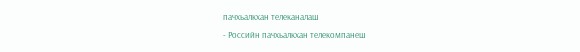пачхьалкхан телеканалаш
- Российн пачхьалкхан телекомпанеш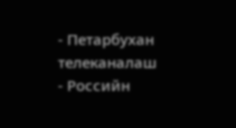- Петарбухан телеканалаш
- Российн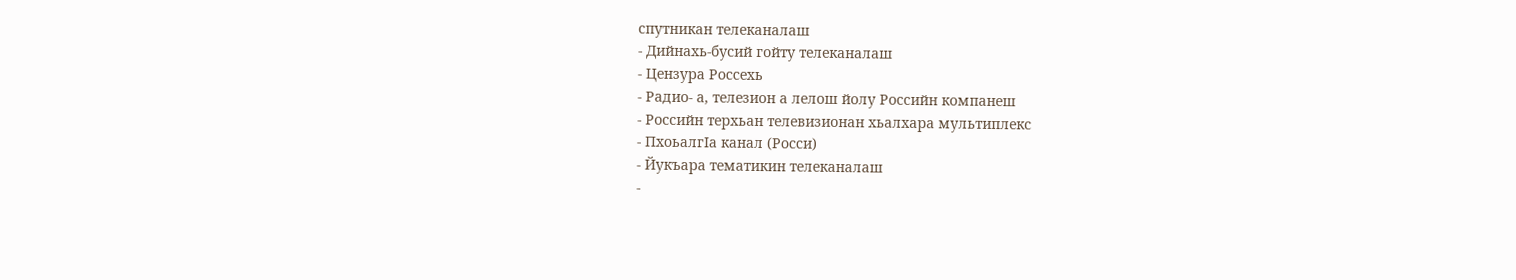спутникан телеканалаш
- Дийнахь-бусий гойту телеканалаш
- Цензура Россехь
- Радио- а, телезион а лелош йолу Российн компанеш
- Российн терхьан телевизионан хьалхара мультиплекс
- ПхоьалгӀа канал (Росси)
- Йукъара тематикин телеканалаш
-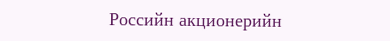Российн акционерийн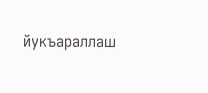йукъараллаш